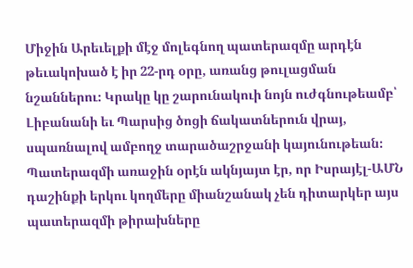Միջին Արեւելքի մէջ մոլեգնող պատերազմը արդէն թեւակոխած է իր 22-րդ օրը, առանց թուլացման նշաններու։ Կրակը կը շարունակուի նոյն ուժգնութեամբ՝ Լիբանանի եւ Պարսից ծոցի ճակատներուն վրայ, սպառնալով ամբողջ տարածաշրջանի կայունութեան։
Պատերազմի առաջին օրէն ակնյայտ էր, որ Իսրայէլ-ԱՄՆ դաշինքի երկու կողմերը միանշանակ չեն դիտարկեր այս պատերազմի թիրախները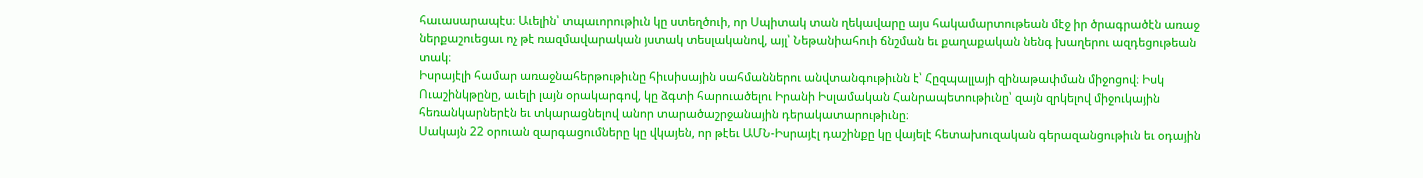հաւասարապէս։ Աւելին՝ տպաւորութիւն կը ստեղծուի, որ Սպիտակ տան ղեկավարը այս հակամարտութեան մէջ իր ծրագրածէն առաջ ներքաշուեցաւ ոչ թէ ռազմավարական յստակ տեսլականով, այլ՝ Նեթանիահուի ճնշման եւ քաղաքական նենգ խաղերու ազդեցութեան տակ։
Իսրայէլի համար առաջնահերթութիւնը հիւսիսային սահմաններու անվտանգութիւնն է՝ Հըզպալլայի զինաթափման միջոցով։ Իսկ Ուաշինկթընը, աւելի լայն օրակարգով, կը ձգտի հարուածելու Իրանի Իսլամական Հանրապետութիւնը՝ զայն զրկելով միջուկային հեռանկարներէն եւ տկարացնելով անոր տարածաշրջանային դերակատարութիւնը։
Սակայն 22 օրուան զարգացումները կը վկայեն, որ թէեւ ԱՄՆ-Իսրայէլ դաշինքը կը վայելէ հետախուզական գերազանցութիւն եւ օդային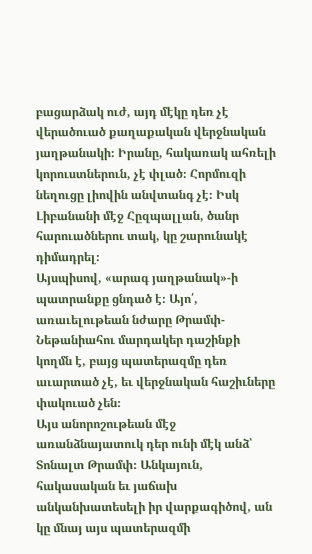բացարձակ ուժ, այդ մէկը դեռ չէ վերածուած քաղաքական վերջնական յաղթանակի։ Իրանը, հակառակ ահռելի կորուստներուն, չէ փլած։ Հորմուզի նեղուցը լիովին անվտանգ չէ։ Իսկ Լիբանանի մէջ Հըզպալլան, ծանր հարուածներու տակ, կը շարունակէ դիմադրել։
Այսպիսով, «արագ յաղթանակ»-ի պատրանքը ցնդած է։ Այո՛, առաւելութեան նժարը Թրամփ-Նեթանիահու մարդակեր դաշինքի կողմն է, բայց պատերազմը դեռ աւարտած չէ, եւ վերջնական հաշիւները փակուած չեն։
Այս անորոշութեան մէջ առանձնայատուկ դեր ունի մէկ անձ՝ Տոնալտ Թրամփ։ Անկայուն, հակասական եւ յաճախ անկանխատեսելի իր վարքագիծով, ան կը մնայ այս պատերազմի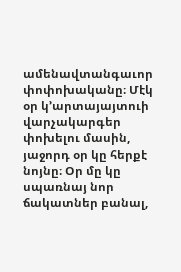ամենավտանգաւոր փոփոխականը։ Մէկ օր կ’արտայայտուի վարչակարգեր փոխելու մասին, յաջորդ օր կը հերքէ նոյնը։ Օր մը կը սպառնայ նոր ճակատներ բանալ,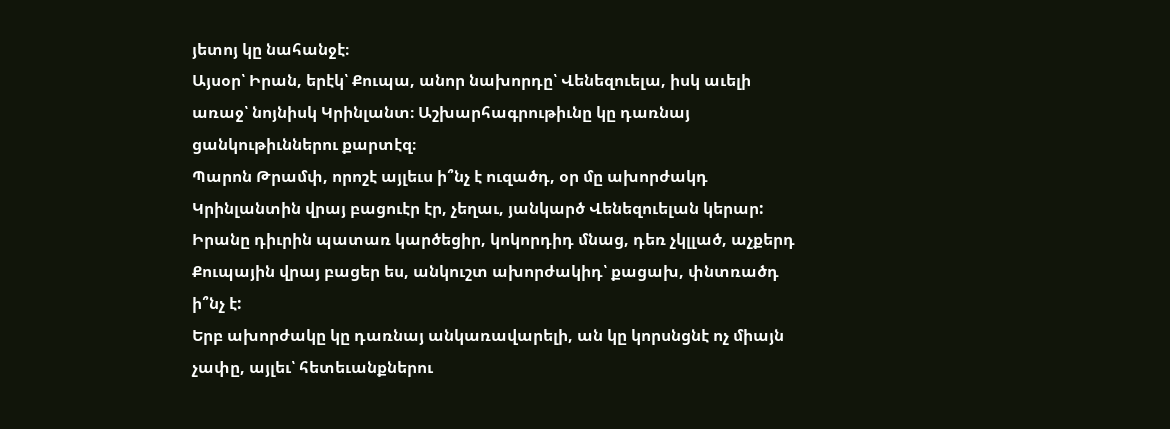յետոյ կը նահանջէ։
Այսօր՝ Իրան, երէկ՝ Քուպա, անոր նախորդը՝ Վենեզուելա, իսկ աւելի առաջ՝ նոյնիսկ Կրինլանտ։ Աշխարհագրութիւնը կը դառնայ ցանկութիւններու քարտէզ։
Պարոն Թրամփ, որոշէ այլեւս ի՞նչ է ուզածդ, օր մը ախորժակդ Կրինլանտին վրայ բացուէր էր, չեղաւ, յանկարծ Վենեզուելան կերար: Իրանը դիւրին պատառ կարծեցիր, կոկորդիդ մնաց, դեռ չկլլած, աչքերդ Քուպային վրայ բացեր ես, անկուշտ ախորժակիդ՝ քացախ, փնտռածդ ի՞նչ է:
Երբ ախորժակը կը դառնայ անկառավարելի, ան կը կորսնցնէ ոչ միայն չափը, այլեւ՝ հետեւանքներու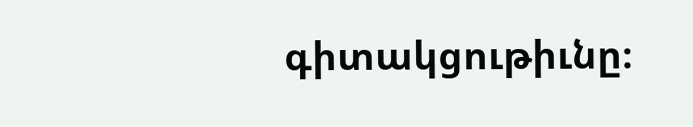գիտակցութիւնը։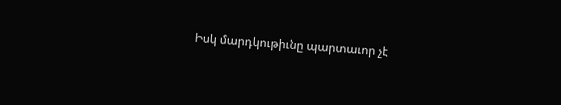Իսկ մարդկութիւնը պարտաւոր չէ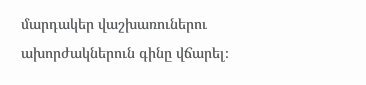մարդակեր վաշխառուներու ախորժակներուն գինը վճարել։